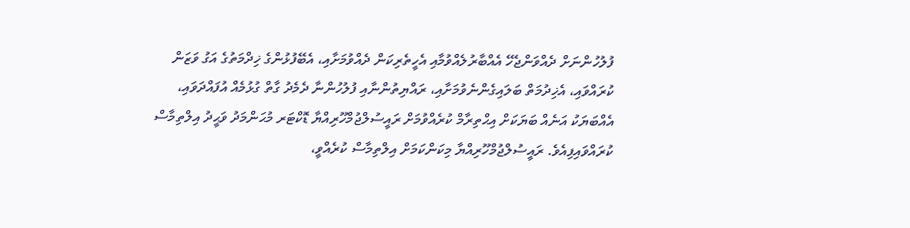ފުލުހުންނަށް ދެއްވަންޖެހޭ އެއްބާރުލެއްވުމާއި އެހީތެރިކަން ދެއްވުމަށާއި، އެބޭފުޅުންގެ ޚިދްމަތުގެ އަގު ވަޒަން ކުރައްވައި، އެޚިދުމަތް ބަލައިގެންނެވުމަށާއި، ރައްޔިތުންނާއި ފުލުހުންނާ ދެމެދު ގާތް ގުޅުމެއް އުފައްދަވައި، އެއްބަޔަކު އަނެއް ބަޔަކަށް އިޙްތިރާމް ކުރެއްވުމަށް ރައީސުލްޖުމްހޫރިއްޔާ ޑޮކްޓަރ މުޙަންމަދު ވަޙީދު އިލްތިމާސް ކުރައްވައިފިއެވެ. ރައީސުލްޖުމްހޫރިއްޔާ މިކަންކަމަށް އިލްތިމާސް ކުރެއްވީ،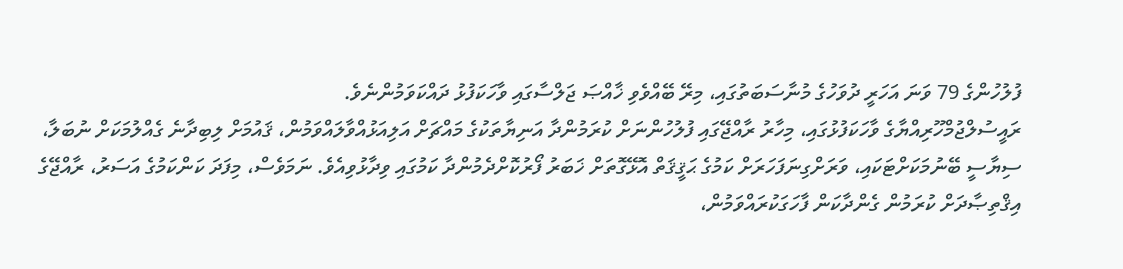ފުލުހުންގެ 79 ވަނަ އަހަރީ ދުވަހުގެ މުނާސަބަތުގައި، މިރޭ ބޭއްވެވި ޚާއްޞަ ޖަލްސާގައި ވާހަކަފުޅު ދައްކަވަމުންނެވެ.
ރައީސުލްޖުމްހޫރިއްޔާގެ ވާހަކަފުޅުގައި، މިހާރު ރާއްޖޭގައި ފުލުހުންނަށް ކުރަމުންދާ އަނިޔާތަކުގެ މައްޗަށް އަލިއަޅުއްވާލައްވަމުން، ޤައުމަށް ލިބިދާނެ ގެއްލުމަކަށް ނުބަލާ، ސިޔާސީ ބޭނުމަކަށްޓަކައި، ވަރަށްގިނަފަހަރަށް ކަމުގެ ޙަޤީޤަތް އޮޅޭގޮތަށް ޚަބަރު ފޯރުކޮށްދެމުންދާ ކަމުގައި ވިދާޅުވިއެވެ. ނަމަވެސް، މިފަދަ ކަންކަމުގެ އަސަރު، ރާއްޖޭގެ އިޤްތިޞާދަށް ކުރަމުން ގެންދާކަން ފާހަގަކުރައްވަމުން،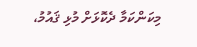މިކަންކަމާ ދެކޮޅަށް މުޅި ޤައުމު،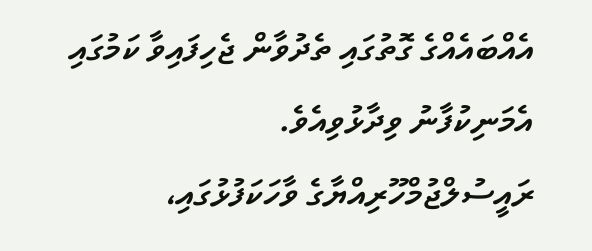އެއްބައެއްގެ ގޮތުގައި ތެދުވާން ޖެހިފައިވާ ކަމުގައި އެމަނިކުފާނު ވިދާޅުވިއެވެ.
ރައީސުލްޖުމްހޫރިއްޔާގެ ވާހަކަފުޅުގައި،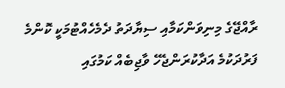ރާއްޖޭގެ މިނިވަންކަމާއި ސިޔާދަތު ދެމެހެއްޓުމަކީ ކޮންމެ ފަރުދަކުމެ އަދާކުރަންޖެހޭ ވާޖިބެއް ކަމުގައި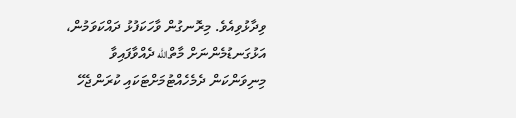ވިދާޅުވިއެވެ. މިރޮނގުން ވާހަކަފުޅު ދައްކަވަމުން، އަޅުގަނޑުމެންނަށް މާތްالله ދެއްވާފައިވާ މިނިވަންކަން ދެމެހެއްޓުމަށްޓަކައި ކުރަންޖެހޭ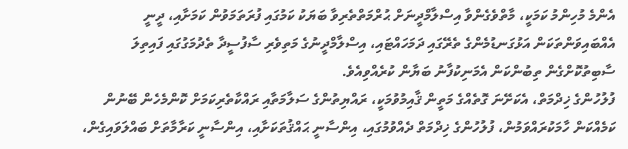އެންމެ މުހިންމު ކަމަކީ، މާތްވެގެންވާ އިސްލާމްދީނަށް ޙުރްމަތްތެރިވާ ބަޔަކު ކަމުގައި ފުރަތަމަވުން ކަމަށާއި، ދީނީ އެއްބައިވަންތަކަން އަޅުގަނޑުމެންގެ ތެރޭގައި ދަމަހައްޓައި، އިސްލާމްދީނުގެ މަތިވެރި ސާފުސީދާ ތެދުމަގުގައި ފައިތިލަ ސާބިތުކޮށްގެން ތިބުންކަން އެމަނިކުފާނު ބަޔާން ކުރެއްވިއެވެ.
ފުލުހުންގެ ޚިދްމަތް، އެކަށޭނަ ގޮތެއްގެ މަތީން ޤާއިމުވުމަކީ، ރައްޔިތުންގެ ސަލާމަތާއި ރައްކާތެރިކަމަށް ކޮންމެހެން ބޭނުން ކަމެއްކަން ހާމަކުރައްވަމުން، ފުލުހުންގެ ޚިދްމަތް ދެއްވުމުގައި، އިންސާނީ ޙައްޤުތަކަށާއި، އިންސާނީ ކަރާމާތަށް ބައްލަވައިގެން،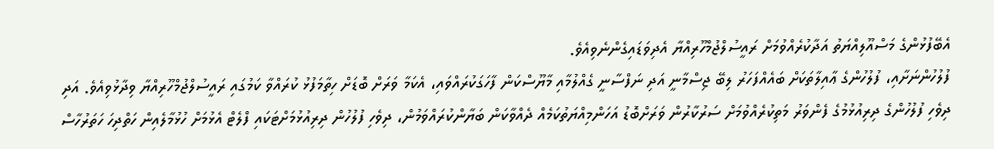އެބޭފުޅުންގެ މަސްއޫލިއްޔަތު އަދާކުރެއްވުމަށް ރައީސުލްޖުމްހޫރިއްޔާ އެދިވަޑައިގެންނެވިއެވެ.
ފުލުހުންނަށާއި، ފުލުހުންގެ ޢާއިލާތަކަށް ބައެއްފަހަރު ލިބޭ ޖިސްމާނީ އަދި ނަފްސާނީ ގެއްލުމާއި މާޔޫސްކަން ފާހަގަކުރައްވައި، އެކަމާ ވަރަށް ބޮޑަށް ހިތާމަފުޅު ކުރައްވާ ކަމުގައި ރައީސުލްޖުމްހޫރިއްޔާ ވިދާޅުވިއެވެ. އަދި ދިވެހި ފުލުހުންގެ ދިރިއުޅުމުގެ ފެންވަރު މަތިކުރެއްވުމަށް ސަރުކާރުން ވަރަށްބޮޑު އަހަންމިއްޔަތުކަމެއް ދެއްވާކަން ބަޔާންކުރައްވަމުން، ދިވެހި ފުލުހުން ދިރިއުޅުމަށްޓަކައި ފްލެޓް އެޅުމަށް ހުޅުމާލެއިން ހަތްދިހަ ހަތަރުހާސް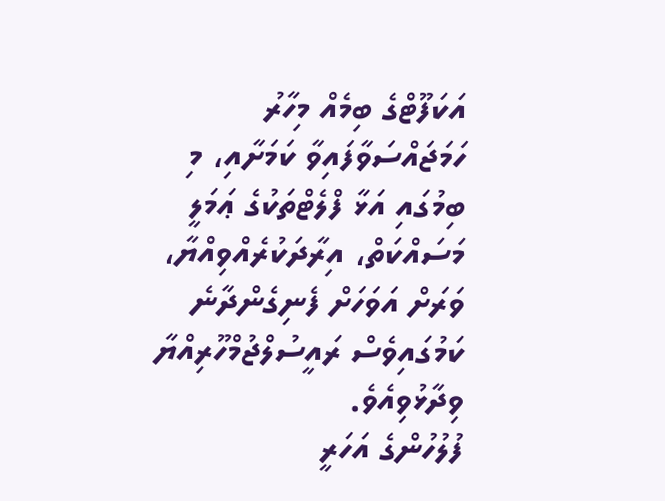އަކަފޫޓްގެ ބިމެއް މިހާރު ހަމަޖައްސަވާފައިވާ ކަމަށާއި، މި ބިމުގައި އަޅާ ފްލެޓްތަކުގެ ޢަމަލީ މަސައްކަތް، އިރާދަކުރެއްވިއްޔާ، ވަރަށް އަވަހަށް ފެނިގެންދާނެ ކަމުގައިވެސް ރައީސުލްޖުމްހޫރިއްޔާ ވިދާޅުވިއެވެ.
ފުލުހުންގެ އަހަރީ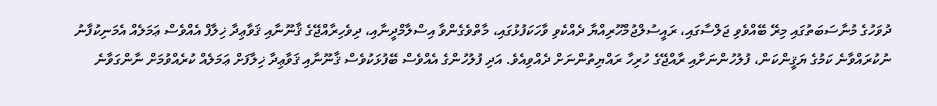ދުވަހުގެ މުނާސަބަތުގައި މިރޭ ބޭއްވެވި ޖަލްސާގައި، ރައީސުލްޖުމްހޫރިއްޔާ ދެއްކެވި ވާހަކަފުޅުގައި، މާތްވެގެންވާ އިސްލާމްދީނާއި، ދިވެހިރާއްޖޭގެ ޤާނޫނާއި ޤަވާޢިދާ ޚިލާފް އެއްވެސް ޢަމަލެއް އެމަނިކުފާނު ނުކުރައްވާނެ ކަމުގެ ޔަޤީންކަން، ފުލުހުންނަށާއި ރާއްޖޭގެ ހުރިހާ ރައްޔިތުންނަށް ދެއްވިއެވެ. އަދި ފުލުހުންގެ އެއްވެސް ބޭފުޅަކުވެސް ޤާނޫނާއި ޤަވާޢިދާ ޚިލާފަށް ޢަމަލެއް ކުރެއްވުމަށް ނާންގަވާނެ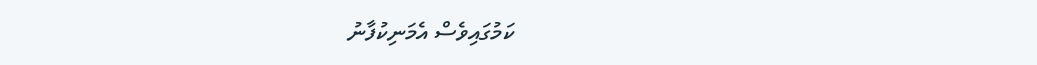ކަމުގައިވެސް އެމަނިކުފާނު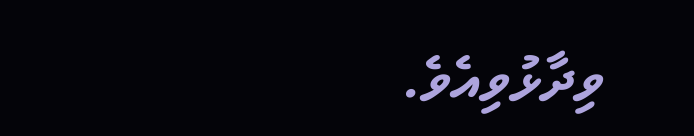ވިދާޅުވިއެވެ.